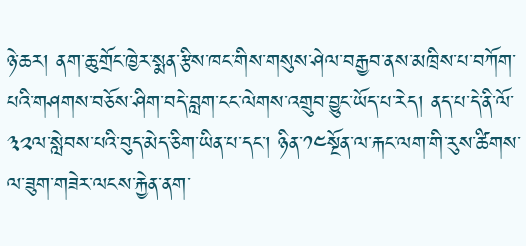ཉེ་ཆར། ནག་ཆུ་གྲོང་ཁྱེར་སྨན་རྩིས་ཁང་གིས་གསུས་ཤེལ་བརྒྱབ་ནས་མཁྲིས་པ་བཀོག་པའི་གཤགས་བཅོས་ཤིག་བདེ་བླག་ངང་ལེགས་འགྲུབ་བྱུང་ཡོད་པ་རེད། ནད་པ་དེ་ནི་ལོ་༣༢ལ་སླེབས་པའི་བུད་མེད་ཅིག་ཡིན་པ་དང་། ཉིན་༡༤སྔོན་ལ་རྐང་ལག་གི་རུས་ཚིགས་ལ་ཟུག་གཟེར་ལངས་རྐྱེན་ནག་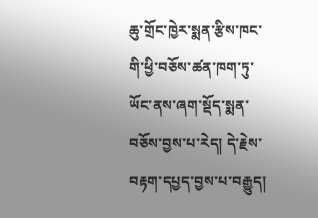ཆུ་གྲོང་ཁྱེར་སྨན་རྩིས་ཁང་གི་ཕྱི་བཅོས་ཚན་ཁག་ཏུ་ཡོང་ནས་ཞག་སྡོད་སྨན་བཅོས་བྱས་པ་རེད། དེ་རྗེས་བརྟག་དཔྱད་བྱས་པ་བརྒྱུད།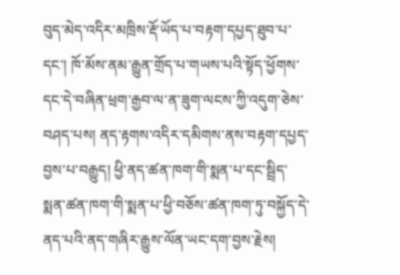བུད་མེད་འདིར་མཁྲིས་རྡོ་ཡོད་པ་བརྟག་དཔྱད་ཐུབ་པ་དང་། ཁོ་མོས་ནམ་རྒྱུན་གྲོད་པ་གཡས་པའི་སྟོད་ཕྱོགས་དང་དེ་བཞིན་ཕྲག་རྒྱབ་ལ་ན་ཟུག་ལངས་ཀྱི་འདུག་ཅེས་བཤད་པས། ནད་རྟགས་འདིར་དམིགས་ནས་བརྟག་དཔྱད་བྱས་པ་བརྒྱུད། ཕྱི་ནད་ཚན་ཁག་གི་སྨན་པ་དང་སྦྲིད་སྨན་ཚན་ཁག་གི་སྨན་པ་ཕྱི་བཅོས་ཚན་ཁག་ཏུ་བསྐྱོད་དེ་ནད་པའི་ནད་གཞིར་རྒྱུས་ལོན་ཡང་དག་བྱས་རྗེས།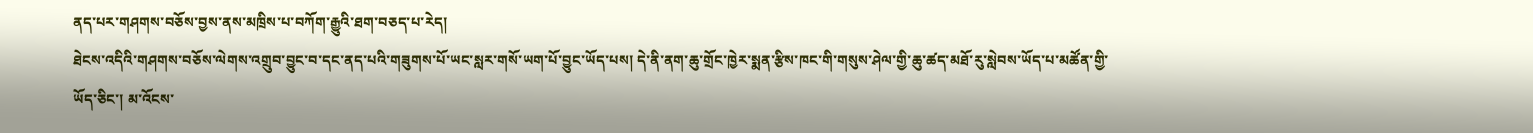ནད་པར་གཤགས་བཅོས་བྱས་ནས་མཁྲིས་པ་བཀོག་རྒྱུའི་ཐག་བཅད་པ་རེད།
ཐེངས་འདིའི་གཤགས་བཅོས་ལེགས་འགྲུབ་བྱུང་བ་དང་ནད་པའི་གཟུགས་པོ་ཡང་སླར་གསོ་ཡག་པོ་བྱུང་ཡོད་པས། དེ་ནི་ནག་ཆུ་གྲོང་ཁྱེར་སྨན་རྩིས་ཁང་གི་གསུས་ཤེལ་གྱི་ཆུ་ཚད་མཐོ་རུ་སླེབས་ཡོད་པ་མཚོན་གྱི་ཡོད་ཅིང་། མ་འོངས་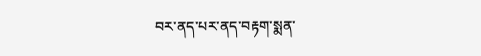བར་ནད་པར་ནད་བརྟག་སྨན་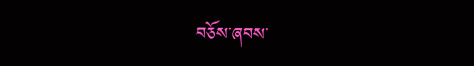བཅོས་ཞབས་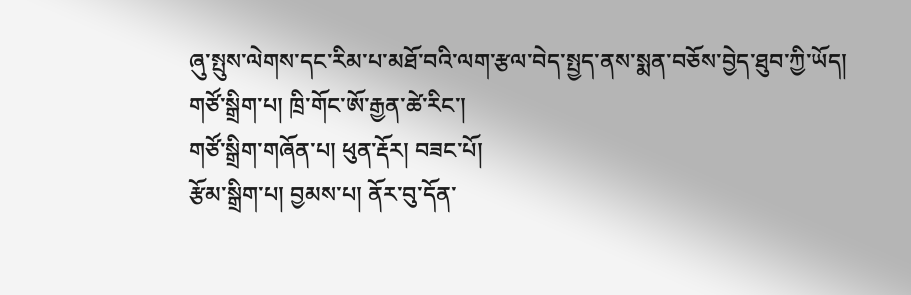ཞུ་སྤུས་ལེགས་དང་རིམ་པ་མཐོ་བའི་ལག་རྩལ་བེད་སྤྱད་ནས་སྨན་བཅོས་བྱེད་ཐུབ་ཀྱི་ཡོད།
གཙོ་སྒྲིག་པ། ཁྲི་གོང་ཨོ་རྒྱན་ཚེ་རིང་།
གཙོ་སྒྲིག་གཞོན་པ། ཕུན་རྡོར། བཟང་པོ།
རྩོམ་སྒྲིག་པ། བྱམས་པ། ནོར་བུ་དོན་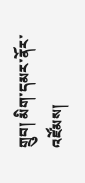གྲུབ། མིག་དམར་ནོར་འཛོམས།